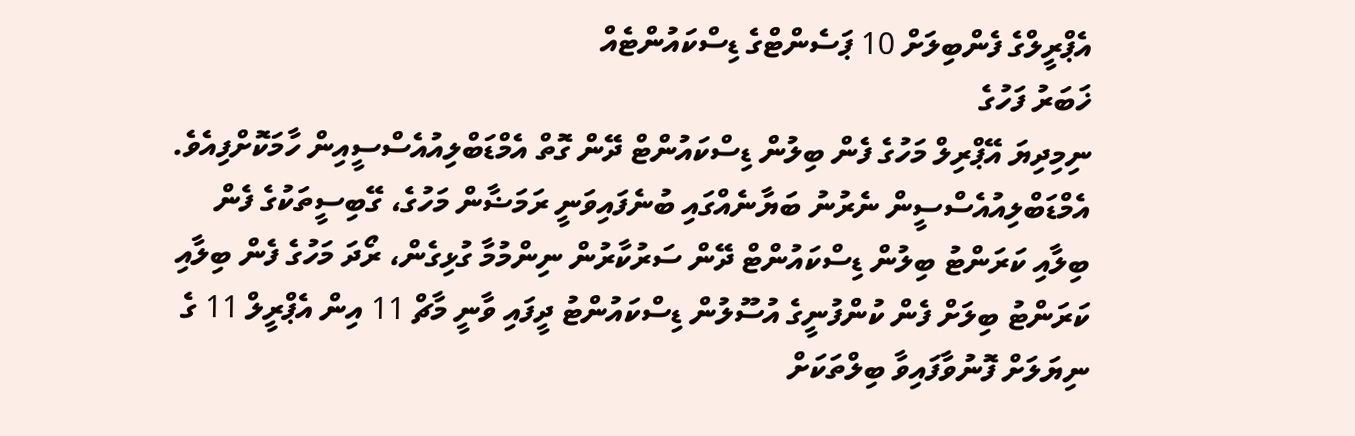އެޕްރީލްގެ ފެންބިލަށް 10 ޕަސެންޓްގެ ޑިސްކައުންޓެއް
ޚަބަރު ފަހުގެ
ނިމިދިޔަ އޭޕްރިލް މަހުގެ ފެން ބިލުން ޑިސްކައުންޓް ދޭން ގޮތް އެމްޑަބްލިއުއެސްސީއިން ހާމަކޮށްފިއެވެ.
އެމްޑަބްލިއުއެސްސީން ނެރުނު ބަޔާނެއްގައި ބުނެފައިވަނީ ރަމަޟާން މަހުގެ، ގޭބިސީތަކުގެ ފެން ބިލާއި ކަރަންޓު ބިލުން ޑިސްކައުންޓް ދޭން ސަރުކާރުން ނިންމުމާ ގުޅިގެން، ރޯދަ މަހުގެ ފެން ބިލާއި ކަރަންޓު ބިލަށް ފެން ކުންފުނީގެ އުސޫލުން ޑިސްކައުންޓު ދީފައި ވާނީ މާޗް 11 އިން އެޕްރީލް 11 ގެ ނިޔަލަށް ފޮނުވާފައިވާ ބިލްތަކަށް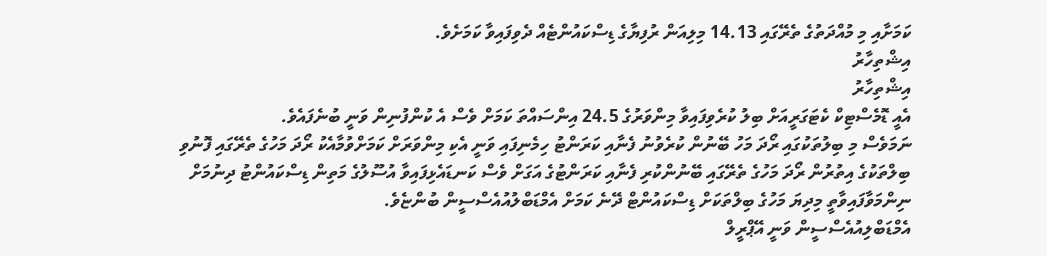ކަމަށާއި މި މުއްދަތުގެ ތެރޭގައި 14.13 މިލިއަން ރުފިޔާގެ ޑިސްކައުންޓެއް ދެވިފައިވާ ކަމަށެވެ.
އިޝްތިހާރު
އިޝްތިހާރު
އެއީ ޑޮމެސްޓިކް ކެޓަގަރީއަށް ބިލު ކުރެވިފައިވާ މިންވަރުގެ 24.5 އިންސައްތަ ކަމަށް ވެސް އެ ކުންފުނިން ވަނީ ބުނެފައެވެ.
ނަމަވެސް މި ބިލުތަކުގައި ރޯދަ މަހު ބޭނުން ކުރެވުނު ފެނާއި ކަރަންޓު ހިމެނިފައި ވަނީ އެކި މިންވަރަށް ކަމަށްވުމާއެކު ރޯދަ މަހުގެ ތެރޭގައި ފޮނުވި ބިލްތަކުގެ އިތުރުން ރޯދަ މަހުގެ ތެރޭގައި ބޭނުންކުރި ފެނާއި ކަރަންޓުގެ އަގަށް ވެސް ކަނޑައެޅިފައިވާ އުސޫލުގެ މަތިން ޑިސްކައުންޓު ދިނުމަށް ނިންމަވާފައިވާތީ މިދިޔަ މަހުގެ ބިލްތަކަށް ޑިސްކައުންޓް ދޭނެ ކަމަށް އެމްޑަބްލުއުއެސްސީން ބުންޏެވެ.
އެމްޑަބްލިއުއެސްސީން ވަނީ އޭޕްރީލް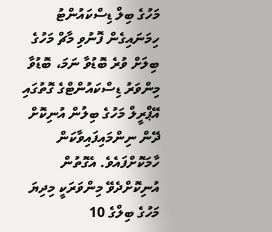މަހުގެ ބިލް ޑިސްކައުންޓު ހިމަނައިގެން ފޮނުވި މާޗް މަހުގެ ބިލަށް ވުރެ ބޮޑުވާ ނަމަ، ބޮޑުވާ މިންވަރު ޑިސްކައުންޓްގެ ގޮތުގައި އޭޕްރީލް މަހުގެ ބިލުން އުނިކޮށް ދޭން ނިންމައިފައިވާކަން ހާމަކޮށްފައެވެ. އެގޮތުން އުނިކޮށްދެވޭ މިންވަރަކީ މިދިޔަ މަހުގެ ބިލްގެ 10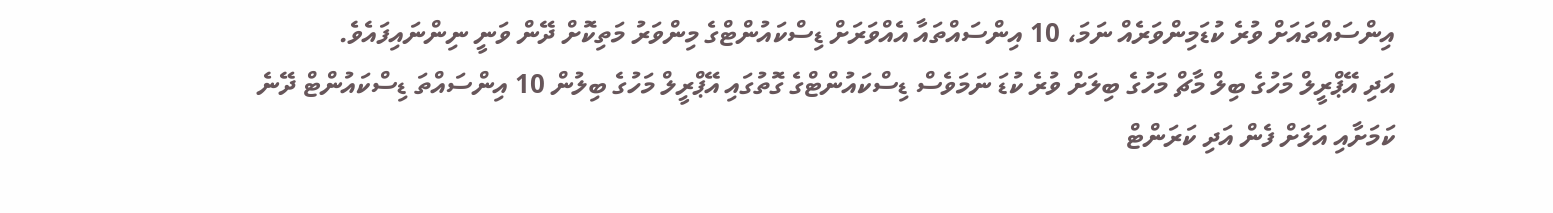އިންސައްތައަށް ވުރެ ކުޑަމިންވަރެއް ނަމަ، 10 އިންސައްތައާ އެއްވަރަށް ޑިސްކައުންޓްގެ މިންވަރު މަތިކޮށް ދޭން ވަނީ ނިންނައިފައެވެ.
އަދި އޭޕްރީލް މަހުގެ ބިލް މާޗް މަހުގެ ބިލަށް ވުރެ ކުޑަ ނަމަވެސް ޑިސްކައުންޓްގެ ގޮތުގައި އޭޕްރީލް މަހުގެ ބިލުން 10 އިންސައްތަ ޑިސްކައުންޓް ދޭނެ ކަމަށާއި އަލަށް ފެން އަދި ކަރަންޓް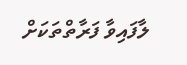ލާފައިވާ ފަރާތްތަކަށް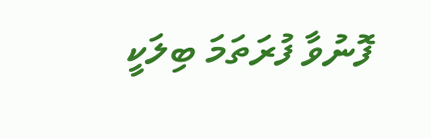ފޮނުވާ ފުރަތަމަ ބިލަކީ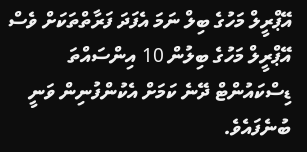އޭޕްރީލް މަހުގެ ބިލް ނަމަ އެފަދަ ފަރާތްތަކަށް ވެސް އޭޕްރީލް މަހުގެ ބިލުން 10 އިންސައްތަ ޑިސްކައުންޓް ދޭނެ ކަމަށް އެކުންފުނިން ވަނީ ބުނެފައެވެ.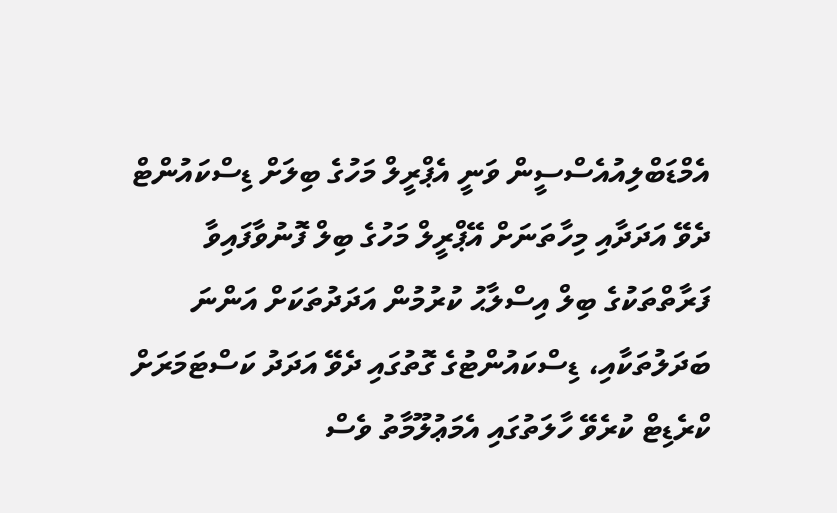އެމްޑަބްލިއުއެސްސީން ވަނީ އެޕްރީލް މަހުގެ ބިލަށް ޑިސްކައުންޓް ދެވޭ އަދަދާއި މިހާތަނަށް އޭޕްރީލް މަހުގެ ބިލް ފޮނުވާފައިވާ ފަރާތްތަކުގެ ބިލް އިސްލާޙު ކުރުމުން އަދަދުތަކަށް އަންނަ ބަދަލުތަކާއި، ޑިސްކައުންޓުގެ ގޮތުގައި ދެވޭ އަދަދު ކަސްޓަމަރަށް ކްރެޑިޓް ކުރެވޭ ހާލަތުގައި އެމަޢުލޫމާތު ވެސް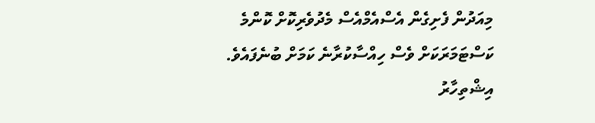މިއަދުން ފެށިގެން އެސްއެމްއެސް މެދުވެރިކޮށް ކޮންމެ ކަސްޓަމަރަކަށް ވެސް ހިއްސާކުރާނެ ކަމަށް ބުނެފައެވެ.
އިޝްތިހާރު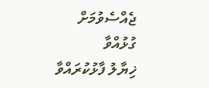ޖެއްސެވުމަށް ގުޅުއްވާ
ޚިޔާލު ފާޅުކުރައްވާ